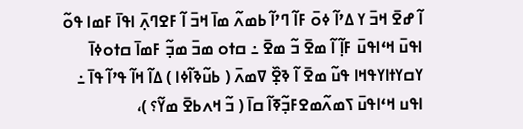ߊ߬ ߝߐ߫ ߞߏ߫ ߌ ߡߴߊ߬ ߦߋ߫ ߓߊ߬ ߣߴߊ߬ ߕߘߍ߬ ߘߊ߫ ߞߏ߫ ߊ߬ ߓߐߣߍ߲߫ ߊߟߊ߫ ߓߘߊ ߟߋ߬ ߊߟߎ߫ ߞߵߊߟߎ߫ ߓߊ߲߬ ߊ߬ ߘߐ߫ ߏ߬ ߘߐ߫ ߸ ߛߙߋ ߘߏ߫ ߘߏ߲߬ ߓߘߊ߫ ߛߙߋߦߊ߫ ߌߛߌߙߊߌߟߞߊ ߟߎ߬ ߘߐ߫ ߊ߬ ߢߐ߲߰ ߜߘߍ߫ ( ߕߎ߬ߢߊ߬ߦߊ ) ߡߊ߬ ߞߊ߬ ߟߴߊ߬ ߟߊ߫ ߸ ߊߟߎ ߞߵߊߟߎ߫ ߖߘߍ߬ߘߐߓߏ߲߬ߧߊ߬ ߛߊ߫ ( ߏ߬ ߞߍߕߐ߫ ߘߌ߬؟ )،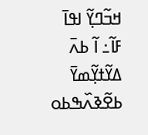ߞߏ߬ߣߌ߲߬ ߊߟߊ߫ ߓߊ߬߸ ߊ߬ ߕߍ߫ ߡߌ߬ߙߌ߲߬ߘߌ߫ ߕߐ߬ߢߍ߰ߒߕߋ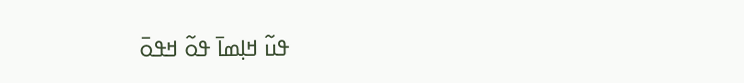ߟߎ߬ ߞߊ߲ߘߊ߫ ߟߋ߬ ߞߟߋ߫